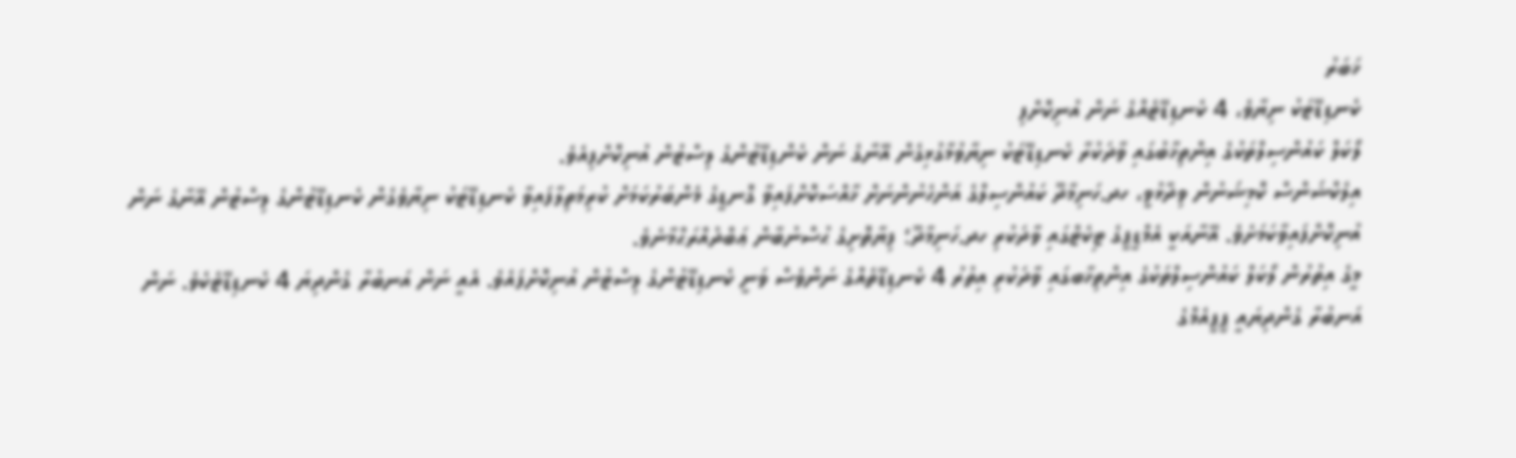ޚަބަރު
ކެނޑިޑޭޓަކު ނިޔާވެ، 4 ކެނޑިޑޭޓެއްގެ ނަން އުނިކޮށްފި
ލޯކަލް ކައުންސިލްތަކުގެ އިންތިޚާބުގައި ވާދަކުރާ ކެނޑިޑޭޓަކު ނިޔާވުމާގުޅިގެން އޭނާގެ ނަން ކެންޑިޑޭޓުންގެ ލިސްޓުން އުނިކޮށްފިއެވެ.
އިލެކްޝަންސް ކޮމިޝަނުން ވިދާޅުވީ، ހދ.ހަނިމާދޫ ކައުންސިލްގެ އަންހެނުންނަށް ޚާއްސަކޮށްފައިވާ ގޮނޑީގެ މެންބަރުކަމަށް ކުރިމަތިލާފައިވާ ކެނޑިޑޭޓަކު ނިޔާވެގެން ކެނޑިޑޭޓުންގެ ލިސްޓުން އޭނާގެ ނަން އުނިކޮށްފައިވާކަމަށެވެ. އޭނާއަކީ އެމްޑީޕީގެ ޓިކެޓްގައި ވާދަކުރި ހދ.ހަނިމާދޫ؛ ފިޔާތޮށިގެ ޙުސްނުބާން ޢަބްދުއްރަޙްމާނެވެ.
މީގެ އިތުރުން ލޯކަލް ކައުންސިލްތަކުގެ އިންތިޚާބގައި ވާދަކުރި އިތުރު 4 ކެނޑިޑޭތެއްގެ ނަންވެސް ވަނީ ކެނޑިޑޭޓުންގެ ލިސްޓުން އުނިކޮށްފައެވެ. އެއީ ނަން އަނބުރާ ގެންދިޔަ 4 ކެނޑިޑޭޓެކެވެ. ނަން އަނބުރާ ގެންދިޔައީ ޕީޕީއެމްގެ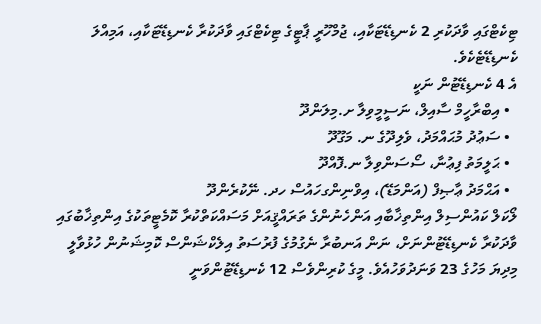ޓިކެޓްގައި ވާދަކުރި 2 ކެނޑިޑޭޓަކާއި، ޖުމްހޫރީ ޕާޓީގެ ޓިކެޓްގައި ވާދަކުރާ ކެނޑިޑޭޓަކާއި، އަމިއްލަ ކެނޑިޑޭޓެކެވެ.
އެ 4 ކެނޑިޑޭޓުން ނަކީ
  • އިބްރާހީމް ސާއިލް، ނަސީމީވިލާ ށ.މިލަންދޫ
  • ސަޢުދު މުޙައްމަދު، ވެލިދޫގެ ނ. މަގޫދޫ
  • ޙަލީމަތު ފިޢުނާ، ސޯސަންވިލާ ނ.ފޮއްދޫ
  • އަޙްމަދު ޢާޞިފް (އަންމަޑޭ)، އިވްނިންގހައުސް ހދ. ނޭކުރެންދޫ
ލޯކަލް ކައުންސިލް އިންތިޚާބާއި އަންހެނުންގެ ތަރައްޤީއަށް މަސައްކަތްކުރާ ކޮމެޓީތަކުގެ އިންތިޚާބުގައި ވާދަކުރާ ކެނޑިޑޭޓުންނަށް، ނަން އަނބުރާ ނެގުމުގެ ފުރުސަތު އިލެކްޝަންސް ކޮމިޝަނުން ހުޅުވާލީ މިދިޔަ މަހުގެ 23 ވަނަދުވަހުއެވެ. މީގެ ކުރިންވެސް 12 ކެނޑިޑޭޓުންވަނީ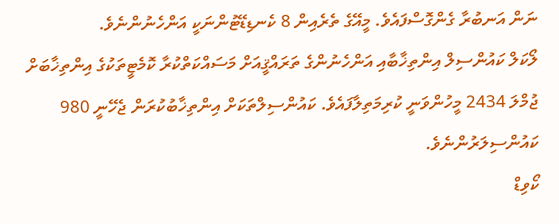ނަން އަނބުރާ ގެންގޮސްފައެވެ. މީއޭގެ ތެރެއިން 8 ކެނޑިޑޭޓުންނަކީ އަންހެނުންނެވެ.
ލޯކަލް ކައުންސިލް އިންތިޚާބާއި އަންހެނުންގެ ތަރައްޤީއަށް މަސައްކަތްކުރާ ކޮމެޓީތަކުގެ އިންތިޚާބަށް ޖުމްލަ 2434 މީހުންވަނީ ކުރިމަތިލާފައެވެ. ކައުންސިލްތަކަށް އިންތިޚާބުކުރަން ޖެހޭނީ 980 ކައުންސިލަރުންނެވެ.
ކޯވިޑް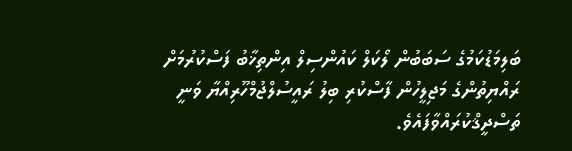ބަލިމަޑުކަމުގެ ސަބަބުން ލޯކަލް ކައުންސިލް އިންތިޚާބު ފަސްކުރުމަށް ރައްޔިތުންގެ މަޖިލީހުން ފާސްކުރި ބިލު ރައީސުލްޖުމްހޫރިއްޔާ ވަނީ ތަސްދީޤްކުރައްވާފައެވެ.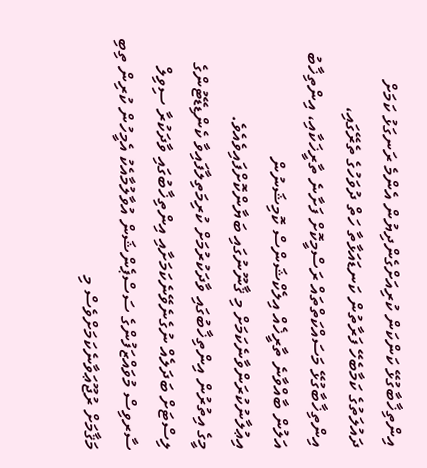އިންތިޚާބާގުޅޭ ކަންކަން ކުރިއަށްގެންދިޔުން އެންމެ ރަނގަޅު ކަމަށް ދައުލަތުގެ ކަމާބެހޭ ފަރާތުން ކަނޑައަޅާތާ ހަތް ދުވަހުގެ ތެރޭގައި، އިންތިޚާބާގުޅޭ މަސައްކަތްތައް ރަސްމީކޮށް ފަށާނެ ތާރީޚަކާއި، އިންތިޚާބު އަލުން ބާއްވާނެ ތާރީޚެއް އިލެކްޝަންސް ކޮމިޝަނުން އިޢުލާނުކުރަންވާނެކަމަށް މި ޤާނޫނުގައި ބަޔާންކޮށްފައިވެއެވެ.
މީގެ އިތުރުން އިންތިޚާބުގައި ވާދަކުރުމަށް ކުރިމަތިލާފައިވާ ކެންޑިޑޭޓުންގެ ލިސްޓަށް ބަދަލެއް ނުގެނެވޭނެކަމަށާއި އިންތިޚާބުގައި ވާދަކުރާ ސިވިލް ސާރވިސް މުވައްޒަފުންގެ ސަސްޕެންޝަން އުވާލުމާއެކު އެމީހުން ކުރިން ތިބި މަޤާމަށް ރުޖޫޢަވާނެކަމަށްވެސް މި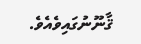ޤާނޫނުގައިވެއެވެ.